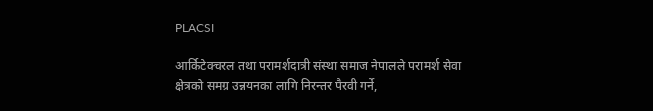PLACSI

आर्किटेक्चरल तथा परामर्शदात्री संस्था समाज नेपालले परामर्श सेवा क्षेत्रको समग्र उन्नयनका लागि निरन्तर पैरवी गर्ने,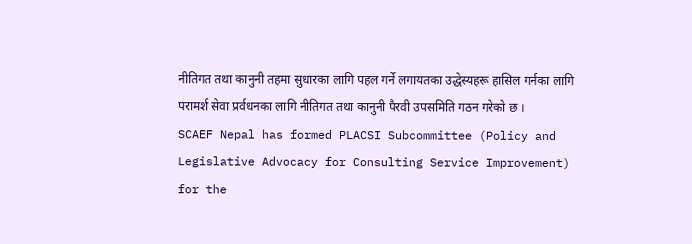नीतिगत तथा कानुनी तहमा सुधारका लागि पहल गर्ने लगायतका उद्धेस्यहरू हासिल गर्नका लागि परामर्श सेवा प्रर्वधनका लागि नीतिगत तथा कानुनी पैरवी उपसमिति गठन गरेको छ ।
SCAEF Nepal has formed PLACSI Subcommittee (Policy and Legislative Advocacy for Consulting Service Improvement) for the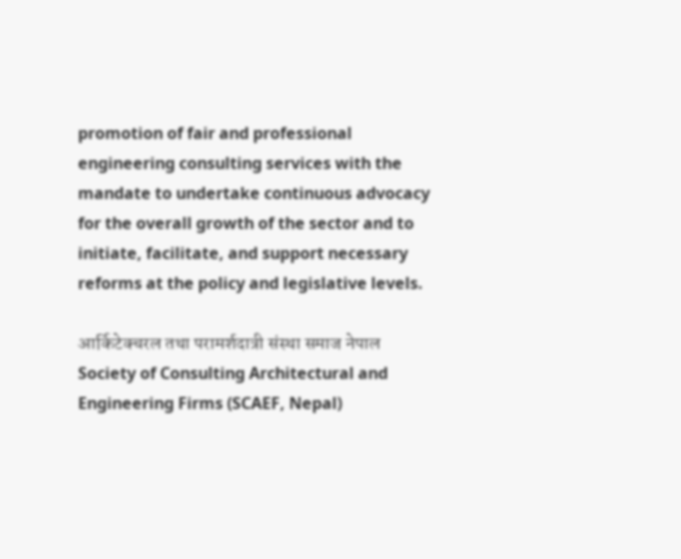promotion of fair and professional engineering consulting services with the mandate to undertake continuous advocacy for the overall growth of the sector and to initiate, facilitate, and support necessary reforms at the policy and legislative levels.

आर्किटेक्चरल तथा परामर्शदात्री संस्था समाज नेपाल Society of Consulting Architectural and Engineering Firms (SCAEF, Nepal)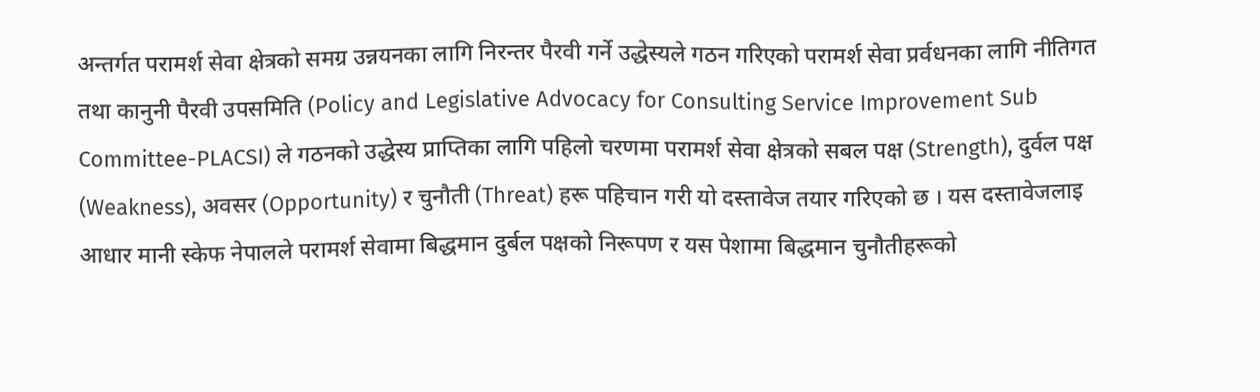अन्तर्गत परामर्श सेवा क्षेत्रको समग्र उन्नयनका लागि निरन्तर पैरवी गर्ने उद्धेस्यले गठन गरिएको परामर्श सेवा प्रर्वधनका लागि नीतिगत तथा कानुनी पैरवी उपसमिति (Policy and Legislative Advocacy for Consulting Service Improvement Sub Committee-PLACSI) ले गठनको उद्धेस्य प्राप्तिका लागि पहिलो चरणमा परामर्श सेवा क्षेत्रको सबल पक्ष (Strength), दुर्वल पक्ष (Weakness), अवसर (Opportunity) र चुनौती (Threat) हरू पहिचान गरी यो दस्तावेज तयार गरिएको छ । यस दस्तावेजलाइ आधार मानी स्केफ नेपालले परामर्श सेवामा बिद्धमान दुर्बल पक्षको निरूपण र यस पेशामा बिद्धमान चुनौतीहरूको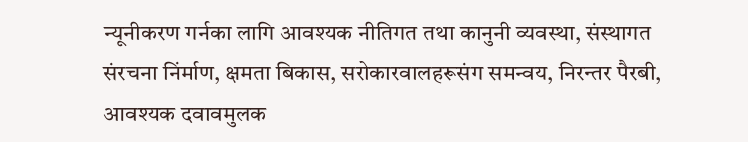न्यूनीकरण गर्नका लागि आवश्यक नीतिगत तथा कानुनी व्यवस्था, संस्थागत संरचना निंर्माण, क्षमता बिकास, सरोकारवालहरूसंग समन्वय, निरन्तर पैरबी, आवश्यक दवावमुलक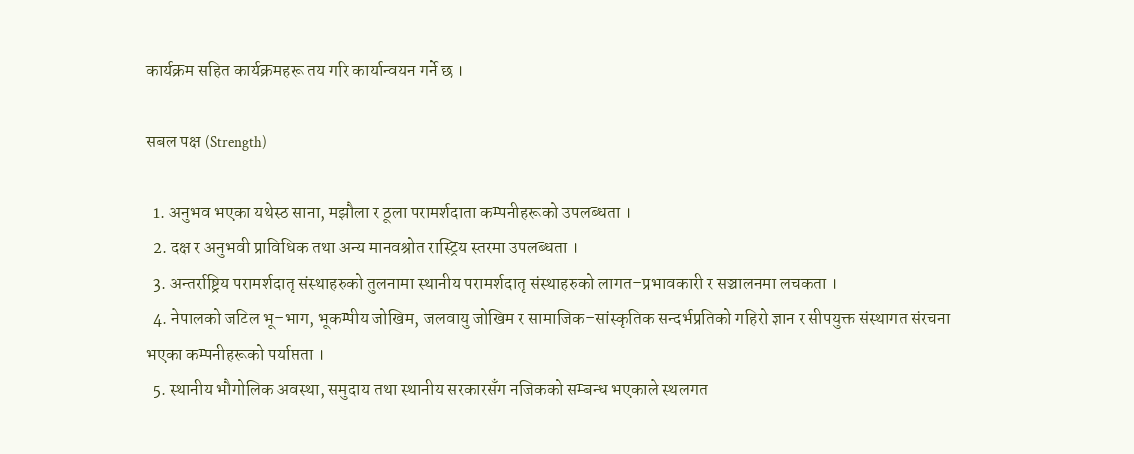कार्यक्रम सहित कार्यक्रमहरू तय गरि कार्यान्वयन गर्ने छ ।

सबल पक्ष (Strength)

  1. अनुभव भएका यथेस्ठ साना, मझौला र ठूला परामर्शदाता कम्पनीहरूको उपलब्धता ।
  2. दक्ष र अनुभवी प्राविधिक तथा अन्य मानवश्रोत रास्ट्रिय स्तरमा उपलब्धता ।
  3. अन्तर्राष्ट्रिय परामर्शदातृ संस्थाहरुको तुलनामा स्थानीय परामर्शदातृ संस्थाहरुको लागत–प्रभावकारी र सञ्चालनमा लचकता ।
  4. नेपालको जटिल भू–भाग, भूकम्पीय जोखिम, जलवायु जोखिम र सामाजिक–सांस्कृतिक सन्दर्भप्रतिको गहिरो ज्ञान र सीपयुक्त संस्थागत संरचना भएका कम्पनीहरूको पर्याप्तता ।
  5. स्थानीय भौगोलिक अवस्था, समुदाय तथा स्थानीय सरकारसँग नजिकको सम्बन्ध भएकाले स्थलगत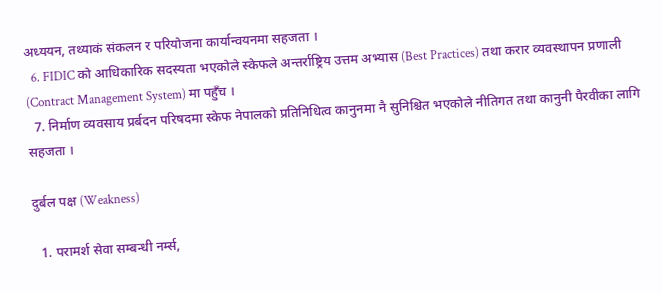अध्ययन, तथ्याकं संकलन र परियोजना कार्यान्वयनमा सहजता ।
  6. FIDIC को आधिकारिक सदस्यता भएकोले स्केफले अन्तर्राष्ट्रिय उत्तम अभ्यास (Best Practices) तथा करार व्यवस्थापन प्रणाली (Contract Management System) मा पहुँच ।
  7. निर्माण व्यवसाय प्रर्बदन परिषदमा स्केफ नेपालको प्रतिनिधित्व कानुनमा नै सुनिश्चित भएकोले नीतिगत तथा कानुनी पैरवीका लागि सहजता ।

दुर्बल पक्ष (Weakness)

  1. परामर्श सेवा सम्बन्धी नर्म्स,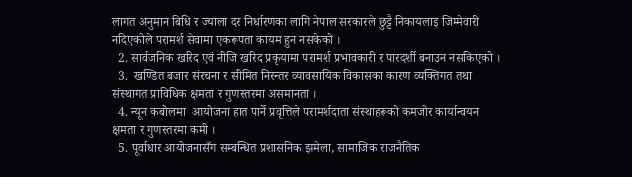लागत अनुमान बिधि र ज्याला दर निर्धारणका लागि नेपाल सरकारले छुट्टै निकायलाइ जिम्मेवारी नदिएकोले परामर्श सेवामा एकरूपता कायम हुन नसकेको ।
  2. सार्वजनिक खरिद एवं नीजि खरिद प्रकृयामा परामर्श प्रभावकारी र पारदर्शी बनाउन नसकिएको ।
  3.  खण्डित बजार संरचना र सीमित निरन्तर व्यावसायिक विकासका कारण व्यक्तिगत तथा संस्थागत प्राविधिक क्षमता र गुणस्तरमा असमानता ।
  4. न्यून कबोलमा  आयोजना हात पार्ने प्रवृत्तिले परामर्शदाता संस्थाहरूको कमजोर कार्यान्वयन क्षमता र गुणस्तरमा कमी ।
  5. पूर्वाधार आयोजनासँग सम्बन्धित प्रशासनिक झमेला, सामाजिक राजनैतिक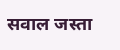सवाल जस्ता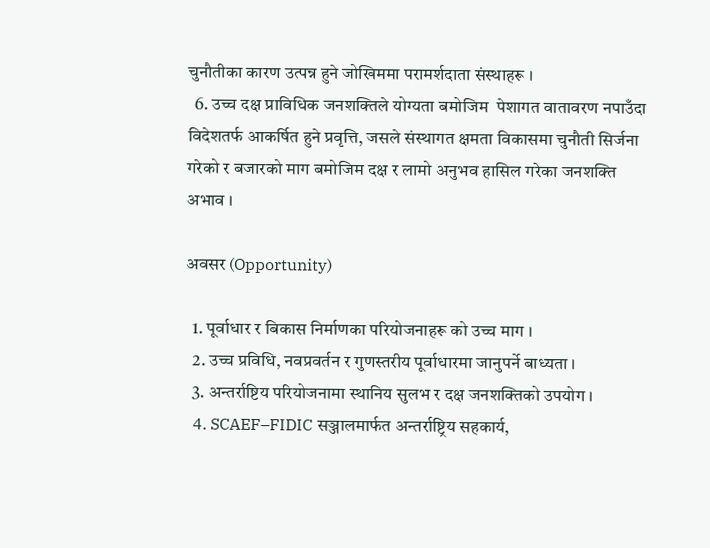चुनौतीका कारण उत्पन्न हुने जोखिममा परामर्शदाता संस्थाहरू ।
  6. उच्च दक्ष प्राविधिक जनशक्तिले योग्यता बमोजिम  पेशागत वातावरण नपाउँदा विदेशतर्फ आकर्षित हुने प्रवृत्ति, जसले संस्थागत क्षमता विकासमा चुनौती सिर्जना गरेको र बजारको माग बमोजिम दक्ष र लामो अनुभव हासिल गरेका जनशक्ति अभाव ।

अवसर (Opportunity)

  1. पूर्वाधार र बिकास निर्माणका परियोजनाहरू को उच्च माग ।
  2. उच्च प्रविधि, नवप्रवर्तन र गुणस्तरीय पूर्वाधारमा जानुपर्ने बाध्यता ।
  3. अन्तर्राष्टिय परियोजनामा स्थानिय सुलभ र दक्ष जनशक्तिको उपयोग ।
  4. SCAEF–FIDIC सञ्जालमार्फत अन्तर्राष्ट्रिय सहकार्य,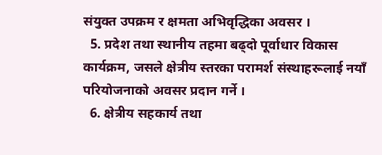संयुक्त उपक्रम र क्षमता अभिवृद्धिका अवसर ।
  5. प्रदेश तथा स्थानीय तहमा बढ्दो पूर्वाधार विकास कार्यक्रम, जसले क्षेत्रीय स्तरका परामर्श संस्थाहरूलाई नयाँ परियोजनाको अवसर प्रदान गर्ने ।
  6. क्षेत्रीय सहकार्य तथा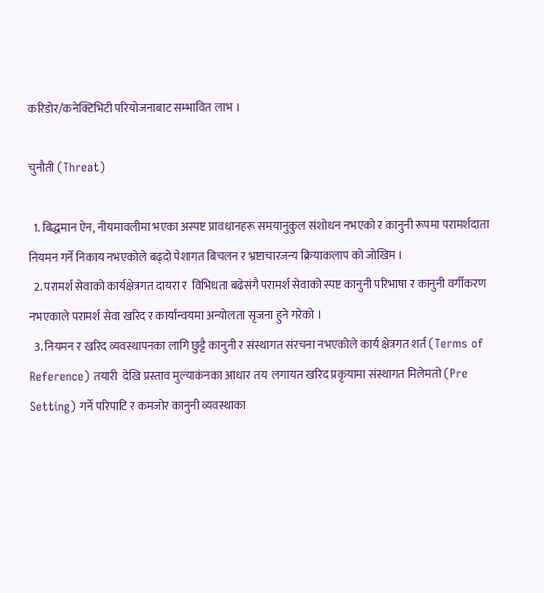करिडोर/कनेक्टिभिटी परियोजनाबाट सम्भावित लाभ ।

चुनौती (Threat)

  1. बिद्धमान ऐन, नीयमावलीमा भएका अस्पष्ट प्रावधानहरू समयानुकुल संशोधन नभएको र कानुनी रूपमा परामर्शदाता नियमन गर्ने निकाय नभएकोले बढ्दो पेशागत बिचलन र भ्रष्टाचारजन्य क्रियाकलाप को जोखिम ।
  2. परामर्श सेवाको कार्यक्षेत्रगत दायरा र  विभिधता बढेसंगै परामर्श सेवाको स्पष्ट कानुनी परिभाषा र कानुनी वर्गीकरण नभएकाले परामर्श सेवा खरिद र कार्यान्वयमा अन्योलता सृजना हुने गरेको ।
  3. नियमन र खरिद व्यवस्थापनका लागि छुट्टै कानुनी र संस्थागत संरचना नभएकोले कार्य क्षेत्रगत शर्त (Terms of Reference) तयारी  देखि प्रस्ताव मुल्याकंनका आधार तय  लगायत खरिद प्रकृयामा संस्थागत मिलेमतो (Pre Setting) गर्ने परिपाटि र कमजोर कानुनी व्यवस्थाका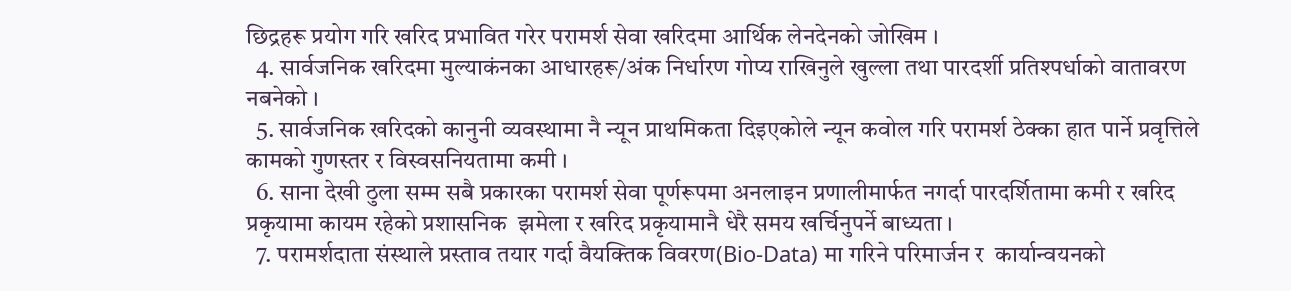छिद्रहरू प्रयोग गरि खरिद प्रभावित गरेर परामर्श सेवा खरिदमा आर्थिक लेनदेनको जोखिम ।
  4. सार्वजनिक खरिदमा मुल्याकंनका आधारहरू/अंक निर्धारण गोप्य राखिनुले खुल्ला तथा पारदर्शी प्रतिश्पर्धाको वातावरण नबनेको ।
  5. सार्वजनिक खरिदको कानुनी व्यवस्थामा नै न्यून प्राथमिकता दिइएकोले न्यून कवोल गरि परामर्श ठेक्का हात पार्ने प्रवृत्तिले कामको गुणस्तर र विस्वसनियतामा कमी ।
  6. साना देखी ठुला सम्म सबै प्रकारका परामर्श सेवा पूर्णरूपमा अनलाइन प्रणालीमार्फत नगर्दा पारदर्शितामा कमी र खरिद प्रकृयामा कायम रहेको प्रशासनिक  झमेला र खरिद प्रकृयामानै धेरै समय खर्चिनुपर्ने बाध्यता ।
  7. परामर्शदाता संस्थाले प्रस्ताव तयार गर्दा वैयक्तिक विवरण(Bio-Data) मा गरिने परिमार्जन र  कार्यान्वयनको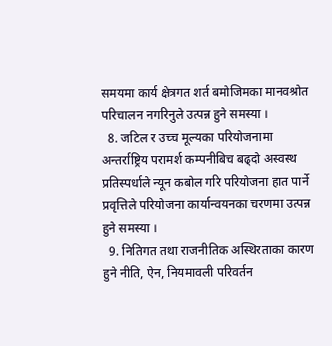समयमा कार्य क्षेत्रगत शर्त बमोजिमका मानवश्रोत परिचालन नगरिनुले उत्पन्न हुने समस्या ।
  8. जटिल र उच्च मूल्यका परियोजनामा अन्तर्राष्ट्रिय परामर्श कम्पनीबिच बढ्दो अस्वस्थ प्रतिस्पर्धाले न्यून कबोल गरि परियोजना हात पार्ने प्रवृत्तिले परियोजना कार्यान्वयनका चरणमा उत्पन्न हुने समस्या ।
  9. नितिगत तथा राजनीतिक अस्थिरताका कारण हुने नीति, ऐन, नियमावली परिवर्तन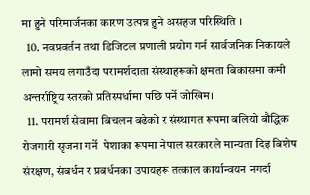मा हुने परिमार्जनका कारण उत्पन्न हुने असहज परिस्थिति ।
  10. नवप्रवर्तन तथा डिजिटल प्रणाली प्रयोग गर्न सार्वजनिक निकायले लामो समय लगाउँदा परामर्शदाता संस्थाहरूको क्षमता बिकासमा कमी अन्तर्राष्ट्रिय स्तरको प्रतिस्पर्धामा पछि पर्ने जोखिम।
  11. परामर्श सेवामा बिचलन बढेको र संस्थागत रूपमा बलियो बौद्धिक रोजगारी सृजना गर्ने  पेशाका रूपमा नेपाल सरकारले मान्यता दिइ बिशेष संरक्षण, संबर्धन र प्रबर्धनका उपायहरू तत्काल कार्यान्वयन नगर्दा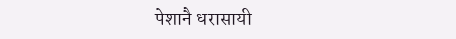पेशानै धरासायी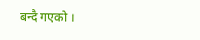बन्दै गएको ।